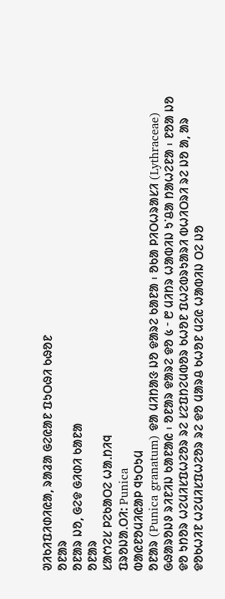ᱣᱤᱠᱤᱯᱤᱰᱤᱭᱟ, ᱨᱟᱲᱟ ᱜᱮᱭᱟᱱ ᱯᱩᱛᱷᱤ ᱠᱷᱚᱱ
ᱚᱱᱟᱨ
ᱚᱱᱟᱨ ᱡᱚ, ᱜᱮᱫ ᱜᱤᱰᱤ ᱠᱟᱱᱟ
ᱚᱱᱟᱨ
ᱥᱟᱬᱮᱥ ᱞᱮᱠᱟᱛᱮ ᱦᱟᱹᱴᱤᱧ
ᱯᱨᱚᱡᱟᱹᱛᱤ: Punica
ᱵᱟᱭᱱᱚᱢᱤᱭᱟᱞ ᱧᱩᱛᱩᱢ
ᱚᱱᱟᱨ (Punica granatum) ᱫᱟ ᱢᱤᱴᱟᱝ ᱡᱚ ᱫᱟᱨᱮ ᱠᱟᱱᱟ ᱾ ᱚᱠᱟ ᱞᱤᱛᱦᱨᱟᱥᱤ (Lythraceae) ᱜᱷᱟᱨᱚᱡᱽ ᱨᱤᱱᱤᱡ ᱠᱟᱱᱟᱭ ᱾ ᱚᱱᱟᱨ ᱫᱟᱨᱮ ᱫᱚ ᱕ ᱼ ᱘ ᱢᱤᱴᱨ ᱦᱟᱵᱤᱡ ᱩᱸᱪᱟ ᱴᱟᱦᱮᱱᱟ ᱾ ᱱᱚᱟ ᱡᱚ ᱫᱚ ᱩᱴᱚᱨ ᱦᱮᱢᱤᱥᱯᱦᱮᱚᱨ ᱨᱮ ᱥᱮᱯᱴᱮᱢᱵᱚᱨ ᱠᱦᱚᱱ ᱯᱦᱮᱵᱨᱩᱟᱨᱤ ᱵᱦᱤᱛᱨᱤ ᱨᱮ ᱡᱚ ᱟ, ᱟᱨ ᱫᱚᱠᱦᱤᱱ ᱦᱮᱢᱤᱥᱯᱦᱮᱚᱨ ᱨᱮ ᱫᱚ ᱢᱟᱨᱪ ᱠᱦᱚᱱ ᱢᱮᱭ ᱦᱟᱵᱤᱡ ᱛᱮ ᱡᱚ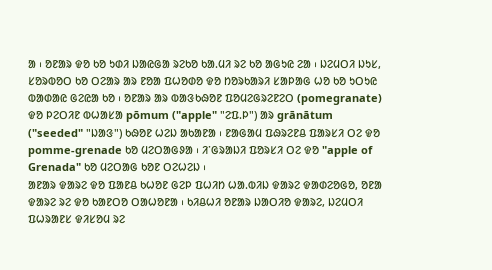ᱟ ᱾ ᱚᱱᱟᱨ ᱫᱚ ᱠᱚ ᱩᱰᱤ ᱡᱟᱭᱜᱟ ᱨᱮᱠᱚ ᱠᱟ.ᱢᱤ ᱨᱮ ᱠᱚ ᱟᱜᱩᱭ ᱮᱟ ᱾ ᱡᱮᱢᱛᱤ ᱡᱩᱥ, ᱥᱚᱨᱵᱚᱛ ᱠᱚ ᱛᱮᱟᱨ ᱟᱨ ᱱᱚᱟ ᱯᱦᱚᱰᱚ ᱫᱚ ᱴᱚᱨᱠᱟᱨᱤ ᱥᱟᱞᱟᱜ ᱦᱚ ᱠᱚ ᱩᱛᱩᱭ ᱵᱟᱰᱟᱭ ᱜᱮᱭᱟ ᱠᱚ ᱾ ᱚᱱᱟᱨ ᱟᱨ ᱵᱟᱝᱠᱷᱚᱱ ᱯᱚᱢᱮᱜᱨᱮᱱᱮᱛ (pomegranate) ᱫᱚ ᱞᱮᱛᱤᱱ ᱵᱦᱟᱥᱟ pōmum ("apple" "ᱮᱯ.ᱞ") ᱟᱨ grānātum ("seeded" "ᱡᱟᱝ") ᱠᱷᱚᱱ ᱦᱮᱡ ᱟᱠᱟᱱᱟ ᱾ ᱱᱟᱜᱟᱢ ᱯᱷᱨᱮᱱᱪ ᱯᱟᱨᱥᱤ ᱛᱮ ᱫᱚ pomme-grenade ᱠᱚ ᱢᱮᱛᱟᱜᱽᱟ ᱾ ᱤᱸᱜᱨᱟᱡᱤ ᱯᱚᱨᱥᱤ ᱛᱮ ᱫᱚ "apple of Grenada" ᱠᱚ ᱢᱮᱛᱟᱜ ᱠᱚᱱ ᱛᱮᱦᱮᱡ ᱾
ᱟᱱᱟᱨ ᱫᱟᱨᱮ ᱫᱚ ᱯᱟᱱᱪ ᱠᱦᱚᱱ ᱜᱮᱞ ᱯᱦᱤᱴ ᱦᱟ.ᱵᱤᱡ ᱫᱟᱨᱮ ᱫᱟᱰᱮᱚᱜᱚ, ᱚᱱᱟ ᱫᱟᱨᱮ ᱨᱮ ᱫᱚ ᱠᱟᱱᱛᱚ ᱛᱟᱦᱚᱱᱟ ᱾ ᱠᱤᱪᱦᱤ ᱚᱱᱟᱨ ᱡᱟᱛᱤᱚ ᱫᱟᱨᱮ, ᱡᱮᱢᱛᱤ ᱯᱦᱨᱟᱱᱥ ᱫᱤᱥᱚᱢ ᱨᱮ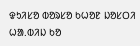ᱫᱩᱤᱥᱚ ᱵᱚᱨᱥᱚ ᱠᱦᱚᱱ ᱡᱚᱥᱛᱤ ᱦᱟ.ᱵᱤᱡ ᱠᱚ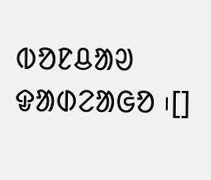ᱵᱚᱱᱪᱟᱣ ᱫᱟᱰᱮᱟᱜᱚ ᱾[]